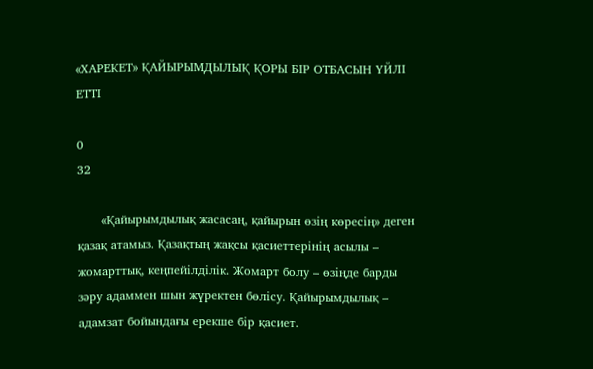«ХАРЕКЕТ» ҚАЙЫРЫМДЫЛЫҚ ҚОРЫ БІР ОТБАСЫН ҮЙЛІ ЕТТІ

0
32

      «Қайырымдылық жасасаң, қайырын өзің көресің» деген қазақ атамыз. Қазақтың жақсы қасиеттерінің асылы – жомарттық, кеңпейілділік. Жомарт болу – өзіңде барды зәру адаммен шын жүректен бөлісу. Қайырымдылық – адамзат бойындағы ерекше бір қасиет.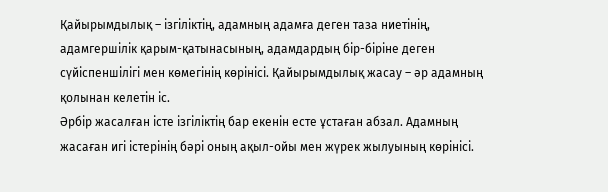Қайырымдылық – ізгіліктің, адамның адамға деген таза ниетінің, адамгершілік қарым-қатынасының, адамдардың бір-біріне деген сүйіспеншілігі мен көмегінің көрінісі. Қайырымдылық жасау – әр адамның қолынан келетін іс.
Әрбір жасалған істе ізгіліктің бар екенін есте ұстаған абзал. Адамның жасаған игі істерінің бәрі оның ақыл-ойы мен жүрек жылуының көрінісі.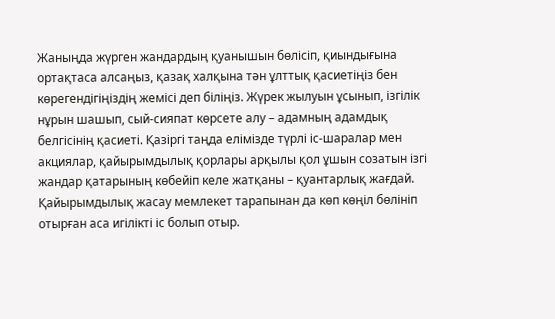Жаныңда жүрген жандардың қуанышын бөлісіп, қиындығына ортақтаса алсаңыз, қазақ халқына тән ұлттық қасиетіңіз бен көрегендігіңіздің жемісі деп біліңіз. Жүрек жылуын ұсынып, ізгілік нұрын шашып, сый-сияпат көрсете алу – адамның адамдық белгісінің қасиеті. Қазіргі таңда елімізде түрлі іс-шаралар мен акциялар, қайырымдылық қорлары арқылы қол ұшын созатын ізгі жандар қатарының көбейіп келе жатқаны – қуантарлық жағдай. Қайырымдылық жасау мемлекет тарапынан да көп көңіл бөлініп отырған аса игілікті іс болып отыр.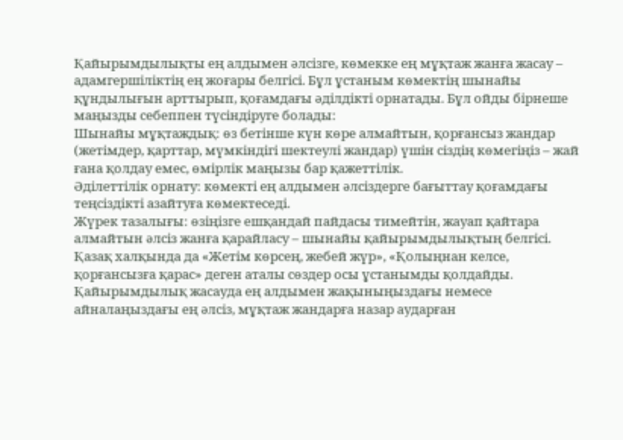Қайырымдылықты ең алдымен әлсізге, көмекке ең мұқтаж жанға жасау – адамгершіліктің ең жоғары белгісі. Бұл ұстаным көмектің шынайы құндылығын арттырып, қоғамдағы әділдікті орнатады. Бұл ойды бірнеше маңызды себеппен түсіндіруге болады:
Шынайы мұқтаждық: өз бетінше күн көре алмайтын, қорғансыз жандар (жетімдер, қарттар, мүмкіндігі шектеулі жандар) үшін сіздің көмегіңіз – жай ғана қолдау емес, өмірлік маңызы бар қажеттілік.
Әділеттілік орнату: көмекті ең алдымен әлсіздерге бағыттау қоғамдағы теңсіздікті азайтуға көмектеседі.
Жүрек тазалығы: өзіңізге ешқандай пайдасы тимейтін, жауап қайтара алмайтын әлсіз жанға қарайласу – шынайы қайырымдылықтың белгісі.
Қазақ халқында да «Жетім көрсең, жебей жүр», «Қолыңнан келсе, қорғансызға қарас» деген аталы сөздер осы ұстанымды қолдайды. Қайырымдылық жасауда ең алдымен жақыныңыздағы немесе айналаңыздағы ең әлсіз, мұқтаж жандарға назар аударған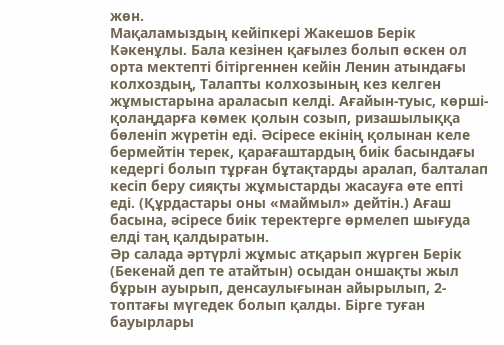жөн.
Мақаламыздың кейіпкері Жакешов Берік Кәкенұлы. Бала кезінен қағылез болып өскен ол орта мектепті бітіргеннен кейін Ленин атындағы колхоздың, Талапты колхозының кез келген жұмыстарына араласып келді. Ағайын-туыс, көрші-қолаңдарға көмек қолын созып, ризашылыққа бөленіп жүретін еді. Әсіресе екінің қолынан келе бермейтін терек, қарағаштардың биік басындағы кедергі болып тұрған бұтақтарды аралап, балталап кесіп беру сияқты жұмыстарды жасауға өте епті еді. (Құрдастары оны «маймыл» дейтін.) Ағаш басына, әсіресе биік теректерге өрмелеп шығуда елді таң қалдыратын.
Әр салада әртүрлі жұмыс атқарып жүрген Берік (Бекенай деп те атайтын) осыдан оншақты жыл бұрын ауырып, денсаулығынан айырылып, 2-топтағы мүгедек болып қалды. Бірге туған бауырлары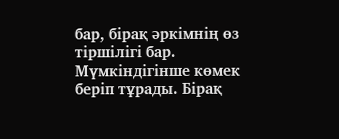бар, бірақ әркімнің өз тіршілігі бар. Мүмкіндігінше көмек беріп тұрады. Бірақ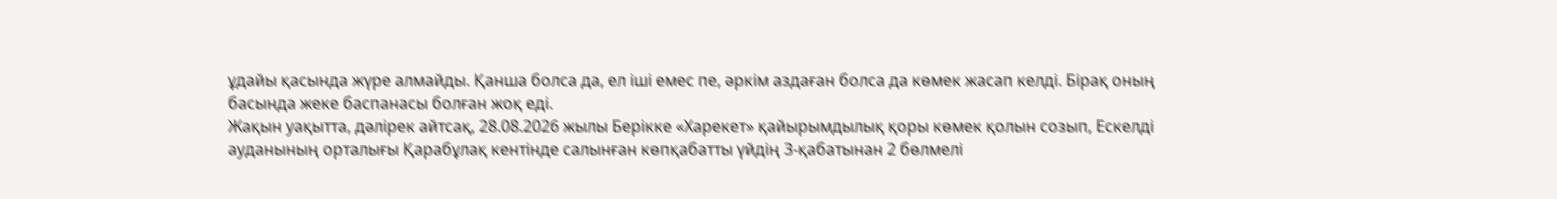ұдайы қасында жүре алмайды. Қанша болса да, ел іші емес пе, әркім аздаған болса да көмек жасап келді. Бірақ оның басында жеке баспанасы болған жоқ еді.
Жақын уақытта, дәлірек айтсақ, 28.08.2026 жылы Берікке «Харекет» қайырымдылық қоры көмек қолын созып, Ескелді ауданының орталығы Қарабұлақ кентінде салынған көпқабатты үйдің 3-қабатынан 2 бөлмелі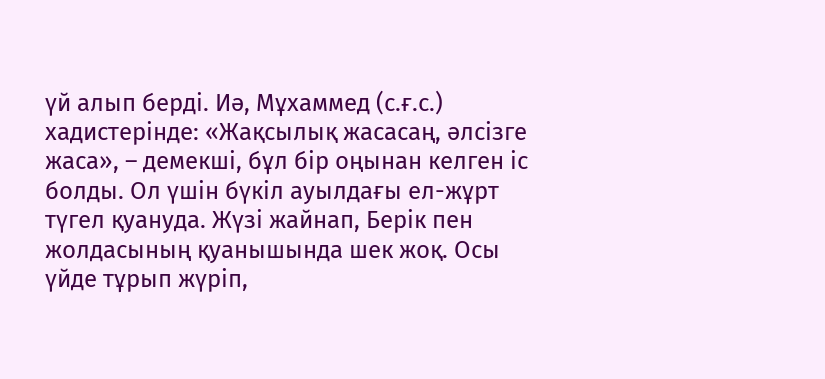үй алып берді. Иә, Мұхаммед (с.ғ.с.) хадистерінде: «Жақсылық жасасаң, әлсізге жаса», – демекші, бұл бір оңынан келген іс болды. Ол үшін бүкіл ауылдағы ел-жұрт түгел қуануда. Жүзі жайнап, Берік пен жолдасының қуанышында шек жоқ. Осы үйде тұрып жүріп,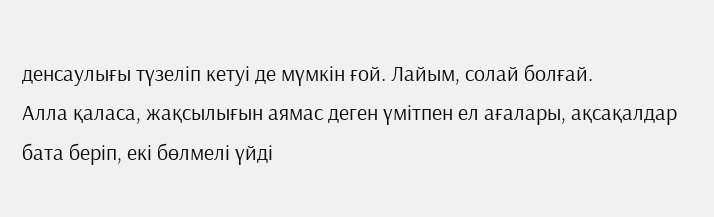денсаулығы түзеліп кетуі де мүмкін ғой. Лайым, солай болғай.
Алла қаласа, жақсылығын аямас деген үмітпен ел ағалары, ақсақалдар бата беріп, екі бөлмелі үйді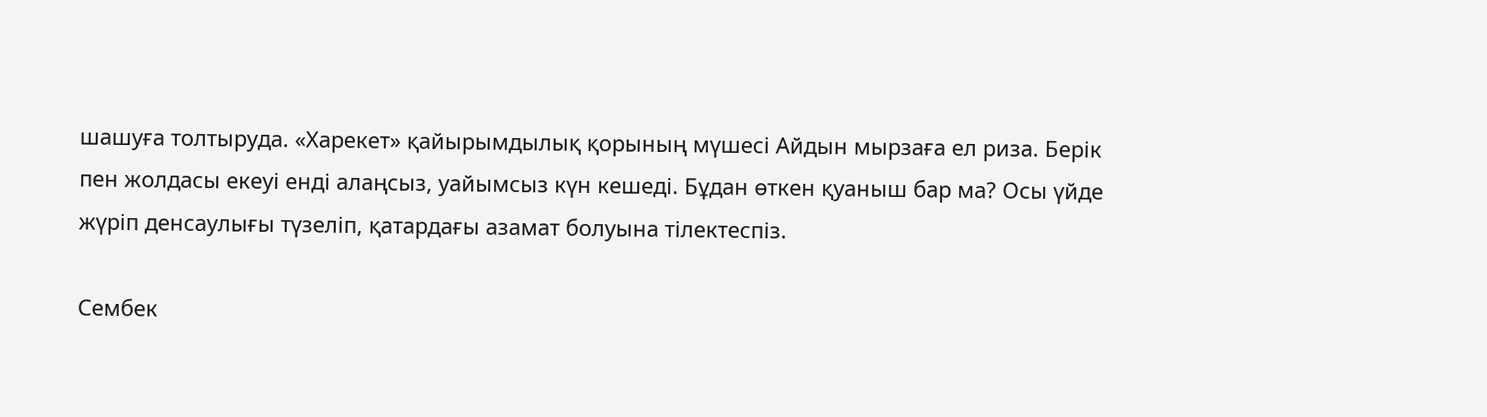шашуға толтыруда. «Харекет» қайырымдылық қорының мүшесі Айдын мырзаға ел риза. Берік пен жолдасы екеуі енді алаңсыз, уайымсыз күн кешеді. Бұдан өткен қуаныш бар ма? Осы үйде жүріп денсаулығы түзеліп, қатардағы азамат болуына тілектеспіз.

Сембек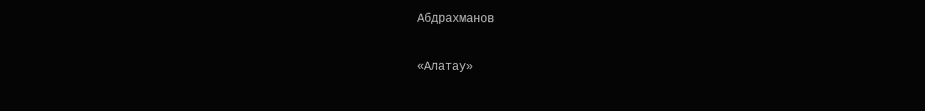Абдрахманов

«Алатау»